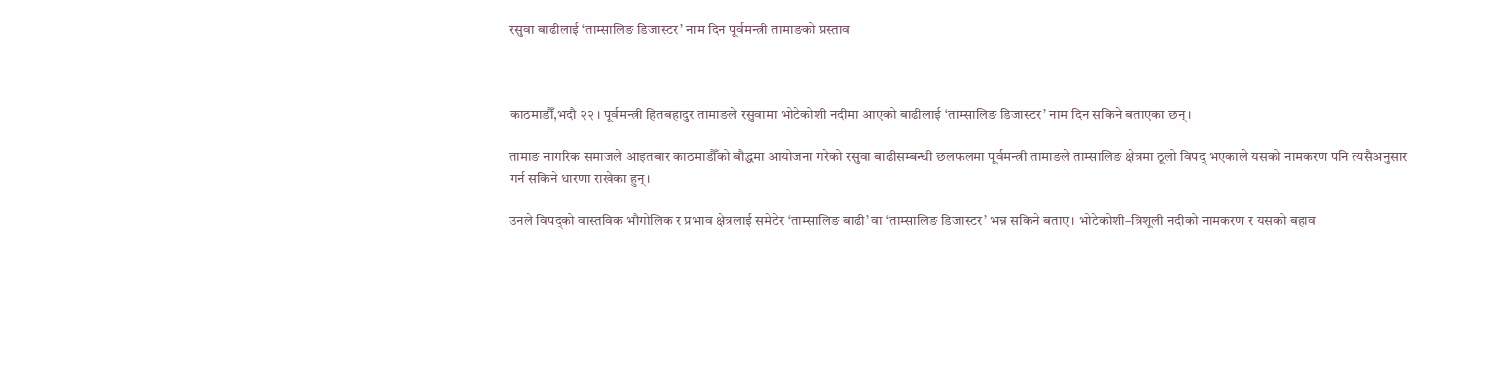रसुवा बाढीलाई ‘ताम्सालिङ डिजास्टर’ नाम दिन पूर्वमन्त्री तामाङको प्रस्ताव



काठमाडौँ,भदौ २२ । पूर्वमन्त्री हितबहादुर तामाङले रसुवामा भोटेकोशी नदीमा आएको बाढीलाई ‘ताम्सालिङ डिजास्टर’ नाम दिन सकिने बताएका छन्।

तामाङ नागरिक समाजले आइतबार काठमाडौँको बौद्धमा आयोजना गरेको रसुवा बाढीसम्बन्धी छलफलमा पूर्वमन्त्री तामाङले ताम्सालिङ क्षेत्रमा ठूलो विपद् भएकाले यसको नामकरण पनि त्यसैअनुसार गर्न सकिने धारणा राखेका हुन्।

उनले विपद्को वास्तविक भौगोलिक र प्रभाव क्षेत्रलाई समेटेर ‘ताम्सालिङ बाढी’ वा ‘ताम्सालिङ डिजास्टर’ भन्न सकिने बताए। भोटेकोशी–त्रिशूली नदीको नामकरण र यसको बहाव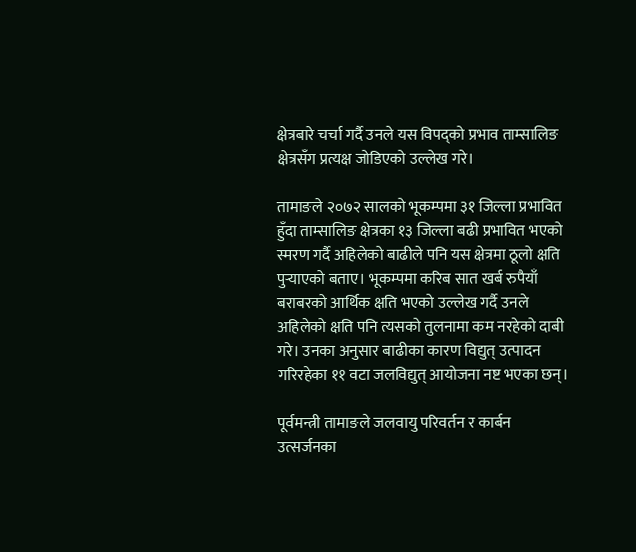क्षेत्रबारे चर्चा गर्दै उनले यस विपद्को प्रभाव ताम्सालिङ क्षेत्रसँग प्रत्यक्ष जोडिएको उल्लेख गरे।

तामाङले २०७२ सालको भूकम्पमा ३१ जिल्ला प्रभावित हुँदा ताम्सालिङ क्षेत्रका १३ जिल्ला बढी प्रभावित भएको स्मरण गर्दै अहिलेको बाढीले पनि यस क्षेत्रमा ठूलो क्षति पुर्‍याएको बताए। भूकम्पमा करिब सात खर्ब रुपैयाँ बराबरको आर्थिक क्षति भएको उल्लेख गर्दै उनले अहिलेको क्षति पनि त्यसको तुलनामा कम नरहेको दाबी गरे। उनका अनुसार बाढीका कारण विद्युत् उत्पादन गरिरहेका ११ वटा जलविद्युत् आयोजना नष्ट भएका छन्।

पूर्वमन्त्री तामाङले जलवायु परिवर्तन र कार्बन उत्सर्जनका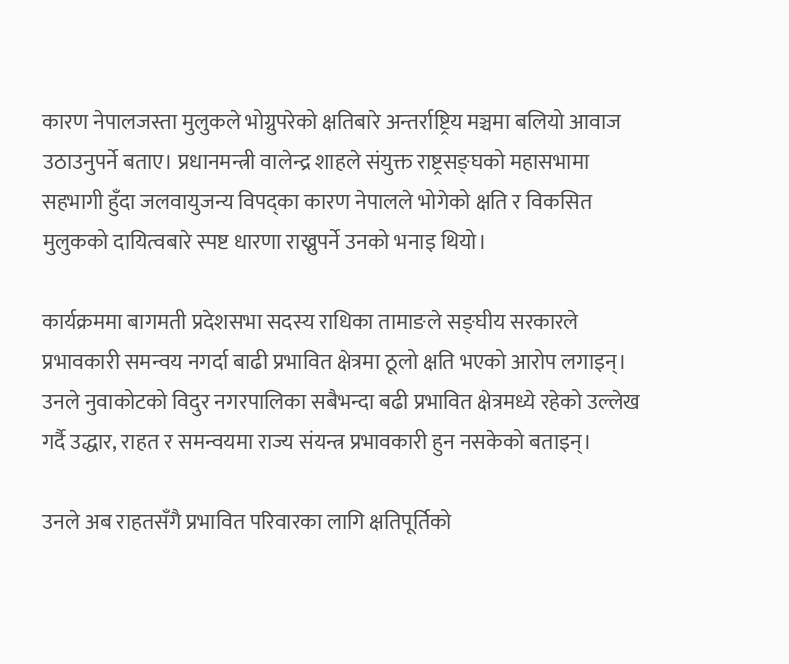कारण नेपालजस्ता मुलुकले भोग्नुपरेको क्षतिबारे अन्तर्राष्ट्रिय मञ्चमा बलियो आवाज उठाउनुपर्ने बताए। प्रधानमन्त्री वालेन्द्र शाहले संयुक्त राष्ट्रसङ्घको महासभामा सहभागी हुँदा जलवायुजन्य विपद्का कारण नेपालले भोगेको क्षति र विकसित मुलुकको दायित्वबारे स्पष्ट धारणा राख्नुपर्ने उनको भनाइ थियो।

कार्यक्रममा बागमती प्रदेशसभा सदस्य राधिका तामाङले सङ्घीय सरकारले प्रभावकारी समन्वय नगर्दा बाढी प्रभावित क्षेत्रमा ठूलो क्षति भएको आरोप लगाइन्। उनले नुवाकोटको विदुर नगरपालिका सबैभन्दा बढी प्रभावित क्षेत्रमध्ये रहेको उल्लेख गर्दै उद्धार, राहत र समन्वयमा राज्य संयन्त्र प्रभावकारी हुन नसकेको बताइन्।

उनले अब राहतसँगै प्रभावित परिवारका लागि क्षतिपूर्तिको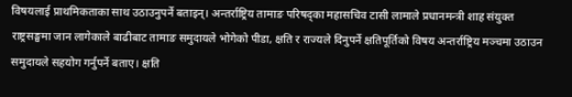विषयलाई प्राथमिकताका साथ उठाउनुपर्ने बताइन्। अन्तर्राष्ट्रिय तामाङ परिषद्का महासचिव टासी लामाले प्रधानमन्त्री शाह संयुक्त राष्ट्रसङ्घमा जान लागेकाले बाढीबाट तामाङ समुदायले भोगेको पीडा, क्षति र राज्यले दिनुपर्ने क्षतिपूर्तिको विषय अन्तर्राष्ट्रिय मञ्चमा उठाउन समुदायले सहयोग गर्नुपर्ने बताए। क्षति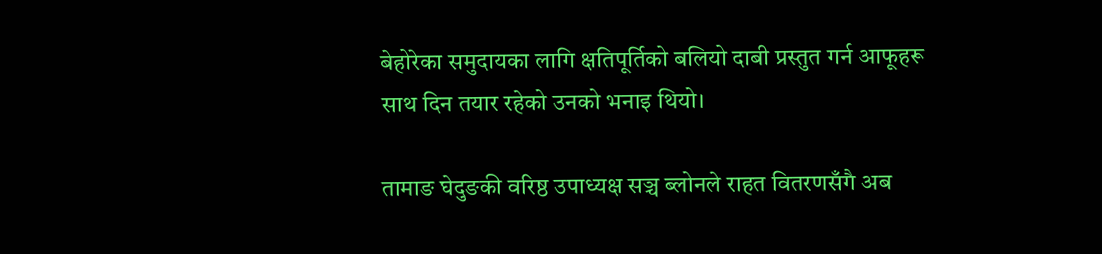बेहोरेका समुदायका लागि क्षतिपूर्तिको बलियो दाबी प्रस्तुत गर्न आफूहरू साथ दिन तयार रहेको उनको भनाइ थियो।

तामाङ घेदुङकी वरिष्ठ उपाध्यक्ष सञ्च ब्लोनले राहत वितरणसँगै अब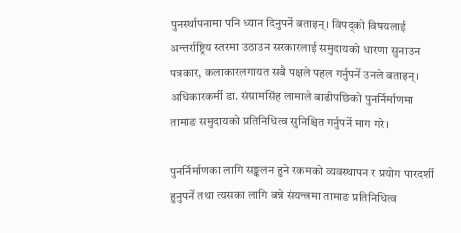पुनर्स्थापनामा पनि ध्यान दिनुपर्ने बताइन्। विपद्को विषयलाई अन्तर्राष्ट्रिय स्तरमा उठाउन सरकारलाई समुदायको धारणा सुनाउन पत्रकार, कलाकारलगायत सबै पक्षले पहल गर्नुपर्ने उनले बताइन्।
अधिकारकर्मी डा. संग्रामसिंह लामाले बाढीपछिको पुनर्निर्माणमा तामाङ समुदायको प्रतिनिधित्व सुनिश्चित गर्नुपर्ने माग गरे।

पुनर्निर्माणका लागि सङ्कलन हुने रकमको व्यवस्थापन र प्रयोग पारदर्शी हुनुपर्ने तथा त्यसका लागि बन्ने संयन्त्रमा तामाङ प्रतिनिधित्व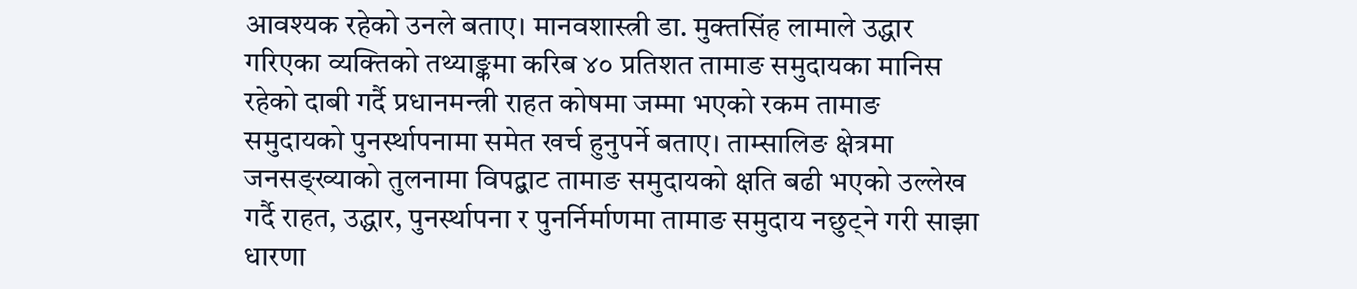आवश्यक रहेको उनले बताए। मानवशास्त्री डा. मुक्तसिंह लामाले उद्धार गरिएका व्यक्तिको तथ्याङ्कमा करिब ४० प्रतिशत तामाङ समुदायका मानिस रहेको दाबी गर्दै प्रधानमन्त्री राहत कोषमा जम्मा भएको रकम तामाङ समुदायको पुनर्स्थापनामा समेत खर्च हुनुपर्ने बताए। ताम्सालिङ क्षेत्रमा जनसङ्ख्याको तुलनामा विपद्बाट तामाङ समुदायको क्षति बढी भएको उल्लेख गर्दै राहत, उद्धार, पुनर्स्थापना र पुनर्निर्माणमा तामाङ समुदाय नछुट्ने गरी साझा धारणा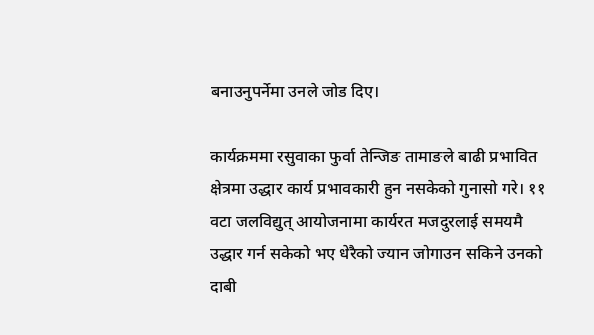बनाउनुपर्नेमा उनले जोड दिए।

कार्यक्रममा रसुवाका फुर्वा तेन्जिङ तामाङले बाढी प्रभावित क्षेत्रमा उद्धार कार्य प्रभावकारी हुन नसकेको गुनासो गरे। ११ वटा जलविद्युत् आयोजनामा कार्यरत मजदुरलाई समयमै उद्धार गर्न सकेको भए धेरैको ज्यान जोगाउन सकिने उनको दाबी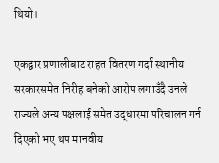थियो।

एकद्वार प्रणालीबाट राहत वितरण गर्दा स्थानीय सरकारसमेत निरीह बनेको आरोप लगाउँदै उनले राज्यले अन्य पक्षलाई समेत उद्धारमा परिचालन गर्न दिएको भए थप मानवीय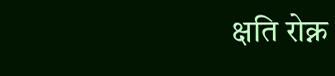क्षति रोक्न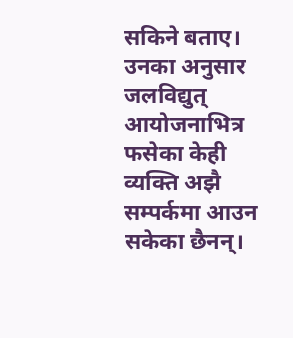सकिने बताए। उनका अनुसार जलविद्युत् आयोजनाभित्र फसेका केही व्यक्ति अझै सम्पर्कमा आउन सकेका छैनन्।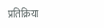प्रतिक्रिया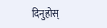दिनुहोस्